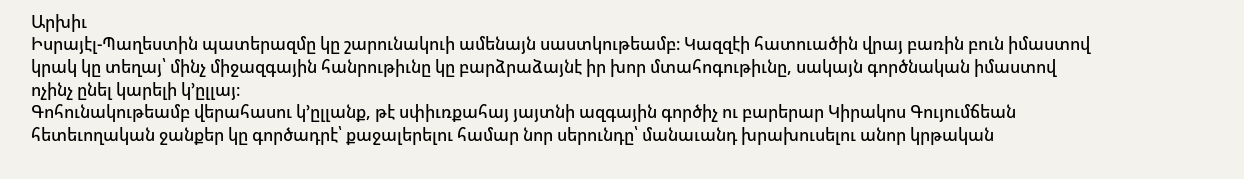Արխիւ
Իսրայէլ-Պաղեստին պատերազմը կը շարունակուի ամենայն սաստկութեամբ։ Կազզէի հատուածին վրայ բառին բուն իմաստով կրակ կը տեղայ՝ մինչ միջազգային հանրութիւնը կը բարձրաձայնէ իր խոր մտահոգութիւնը, սակայն գործնական իմաստով ոչինչ ընել կարելի կ՚ըլլայ։
Գոհունակութեամբ վերահասու կ՚ըլլանք, թէ սփիւռքահայ յայտնի ազգային գործիչ ու բարերար Կիրակոս Գույումճեան հետեւողական ջանքեր կը գործադրէ՝ քաջալերելու համար նոր սերունդը՝ մանաւանդ խրախուսելու անոր կրթական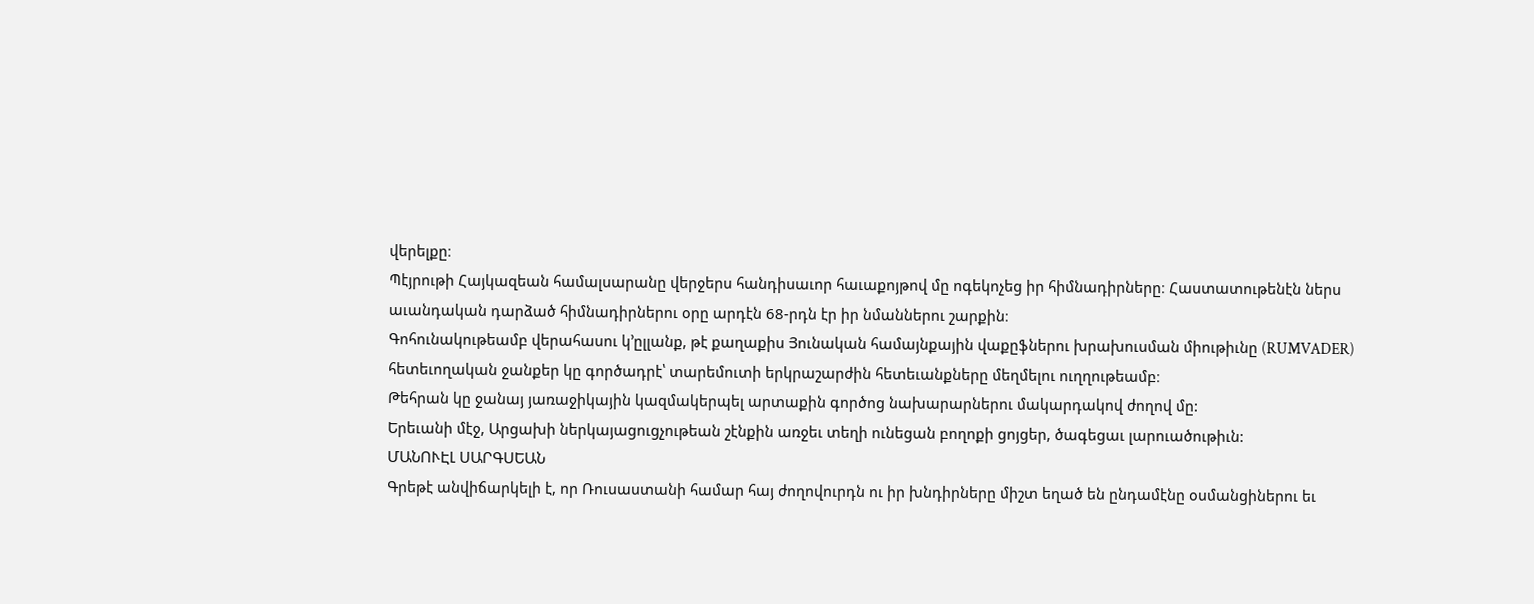վերելքը։
Պէյրութի Հայկազեան համալսարանը վերջերս հանդիսաւոր հաւաքոյթով մը ոգեկոչեց իր հիմնադիրները։ Հաստատութենէն ներս աւանդական դարձած հիմնադիրներու օրը արդէն 68-րդն էր իր նմաններու շարքին։
Գոհունակութեամբ վերահասու կ՚ըլլանք, թէ քաղաքիս Յունական համայնքային վաքըֆներու խրախուսման միութիւնը (RUMVADER) հետեւողական ջանքեր կը գործադրէ՝ տարեմուտի երկրաշարժին հետեւանքները մեղմելու ուղղութեամբ։
Թեհրան կը ջանայ յառաջիկային կազմակերպել արտաքին գործոց նախարարներու մակարդակով ժողով մը:
Երեւանի մէջ, Արցախի ներկայացուցչութեան շէնքին առջեւ տեղի ունեցան բողոքի ցոյցեր, ծագեցաւ լարուածութիւն:
ՄԱՆՈՒԷԼ ՍԱՐԳՍԵԱՆ
Գրեթէ անվիճարկելի է, որ Ռուսաստանի համար հայ ժողովուրդն ու իր խնդիրները միշտ եղած են ընդամէնը օսմանցիներու եւ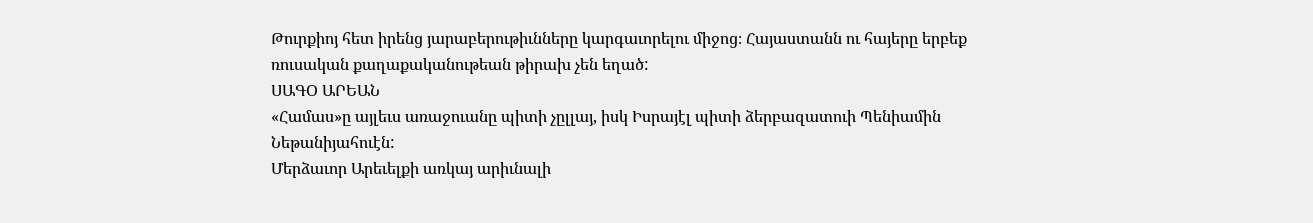Թուրքիոյ հետ իրենց յարաբերութիւնները կարգաւորելու միջոց։ Հայաստանն ու հայերը երբեք ռուսական քաղաքականութեան թիրախ չեն եղած:
ՍԱԳՕ ԱՐԵԱՆ
«Համաս»ը այլեւս առաջուանը պիտի չըլլայ, իսկ Իսրայէլ պիտի ձերբազատուի Պենիամին Նեթանիյահուէն:
Մերձաւոր Արեւելքի առկայ արիւնալի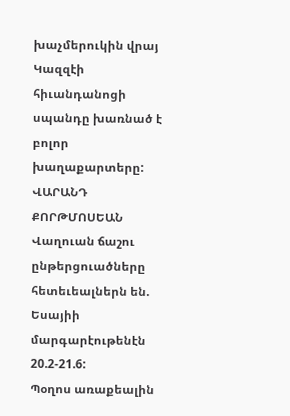խաչմերուկին վրայ Կազզէի հիւանդանոցի սպանդը խառնած է բոլոր խաղաքարտերը:
ՎԱՐԱՆԴ ՔՈՐԹՄՈՍԵԱՆ
Վաղուան ճաշու ընթերցուածները հետեւեալներն են.
Եսայիի մարգարէութենէն 20.2-21.6:
Պօղոս առաքեալին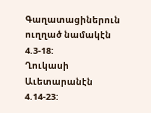Գաղատացիներուն ուղղած նամակէն 4.3-18:
Ղուկասի Աւետարանէն 4.14-23: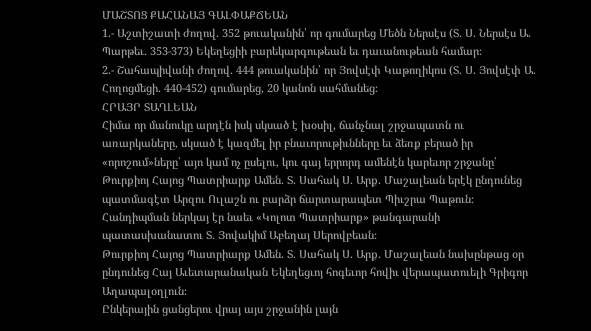ՄԱՇՏՈՑ ՔԱՀԱՆԱՅ ԳԱԼՓԱՔՃԵԱՆ
1.- Աշտիշատի ժողով. 352 թուականին՝ որ գումարեց Մեծն Ներսէս (Տ. Ս. Ներսէս Ա. Պարթեւ. 353-373) Եկեղեցիի բարեկարգութեան եւ դաւանութեան համար։
2.- Շահապիվանի ժողով. 444 թուականին՝ որ Յովսէփ Կաթողիկոս (Տ. Ս. Յովսէփ Ա. Հողոցմեցի. 440-452) գումարեց, 20 կանոն սահմանեց։
ՀՐԱՅՐ ՏԱՂԼԵԱՆ
Հիմա որ մանուկը արդէն իսկ սկսած է խօսիլ, ճանչնալ շրջապատն ու առարկաները, սկսած է կազմել իր բնաւորութիւնները եւ ձեռք բերած իր «որոշում»ները՝ այո կամ ոչ ըսելու, կու գայ երրորդ ամենէն կարեւոր շրջանը՝
Թուրքիոյ Հայոց Պատրիարք Ամեն. Տ. Սահակ Ս. Արք. Մաշալեան երէկ ընդունեց պատմագէտ Արզու Ուլաշն ու բարձր ճարտարապետ Պիւշրա Պաթուն։ Հանդիպման ներկայ էր նաեւ «Կոլոտ Պատրիարք» թանգարանի պատասխանատու Տ. Յովակիմ Աբեղայ Սերովբեան։
Թուրքիոյ Հայոց Պատրիարք Ամեն. Տ. Սահակ Ս. Արք. Մաշալեան նախընթաց օր ընդունեց Հայ Աւետարանական Եկեղեցւոյ հոգեւոր հովիւ վերապատուելի Գրիգոր Աղապալօղլուն։
Ընկերային ցանցերու վրայ այս շրջանին լայն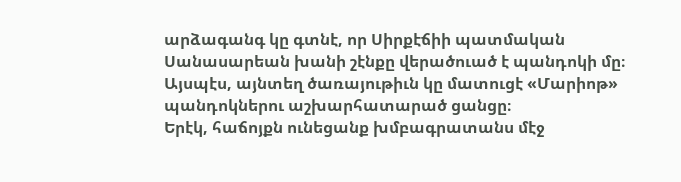արձագանգ կը գտնէ, որ Սիրքէճիի պատմական Սանասարեան խանի շէնքը վերածուած է պանդոկի մը։ Այսպէս, այնտեղ ծառայութիւն կը մատուցէ «Մարիոթ» պանդոկներու աշխարհատարած ցանցը։
Երէկ, հաճոյքն ունեցանք խմբագրատանս մէջ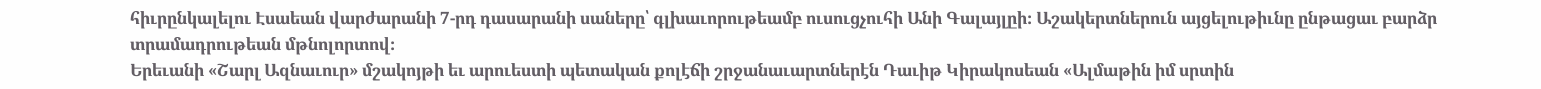հիւրընկալելու Էսաեան վարժարանի 7-րդ դասարանի սաները՝ գլխաւորութեամբ ուսուցչուհի Անի Գալայլըի։ Աշակերտներուն այցելութիւնը ընթացաւ բարձր տրամադրութեան մթնոլորտով։
Երեւանի «Շարլ Ազնաւուր» մշակոյթի եւ արուեստի պետական քոլէճի շրջանաւարտներէն Դաւիթ Կիրակոսեան «Ալմաթին իմ սրտին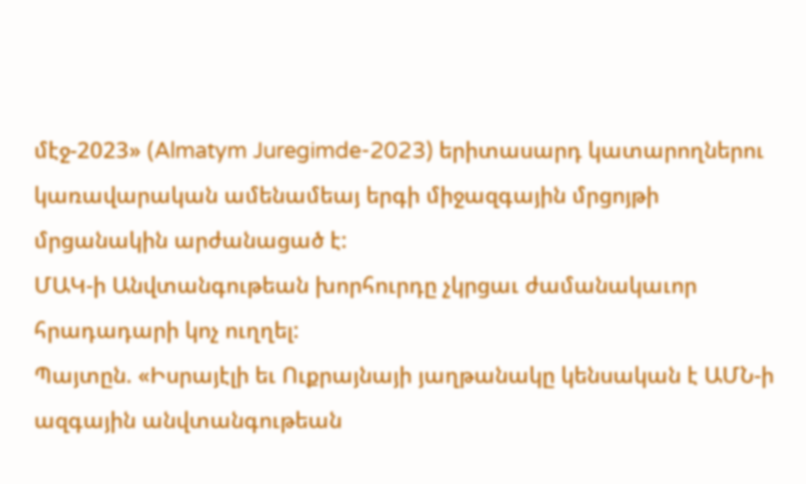մէջ-2023» (Almatym Juregimde-2023) երիտասարդ կատարողներու կառավարական ամենամեայ երգի միջազգային մրցոյթի մրցանակին արժանացած է:
ՄԱԿ-ի Անվտանգութեան խորհուրդը չկրցաւ ժամանակաւոր հրադադարի կոչ ուղղել:
Պայտըն. «Իսրայէլի եւ Ուքրայնայի յաղթանակը կենսական է ԱՄՆ-ի ազգային անվտանգութեան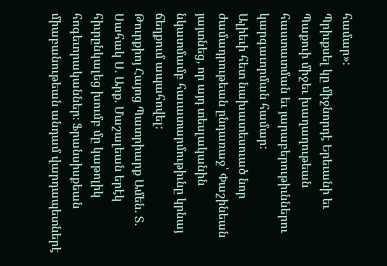համար»:
Պրիւքսել կը միջնորդէ Երեւանի եւ Պաքուի միջեւ խաղաղութեան հաստատման եւ յարաբերութիւններու կարգաւորման համար:
Ալիեւի հետ նախատեսուած նոր ժամադրութեան ընդառաջ՝ Փաշինեան յայտնեց, որ այդ տեսլականին նկատմամբ հաւատարմութիւնը կրնայ ճեղքում ապահովել:
Թուրքիոյ Հայոց Պատրիարք Ամեն. Տ. Սահակ Ս. Արք. Մաշալեան երէկ հիւրընկալեց խումբ մը կաթոլիկ հոգեւորականներ։ Ֆրանսիսքեան միաբանութեան անդամ վարդապետներէ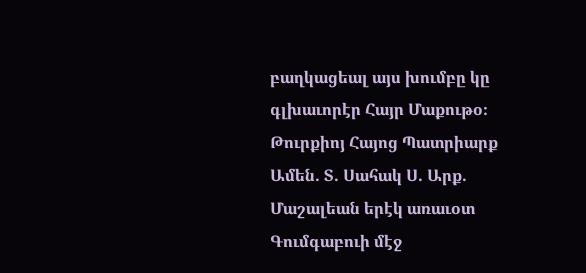բաղկացեալ այս խումբը կը գլխաւորէր Հայր Մաքութօ։
Թուրքիոյ Հայոց Պատրիարք Ամեն. Տ. Սահակ Ս. Արք. Մաշալեան երէկ առաւօտ Գումգաբուի մէջ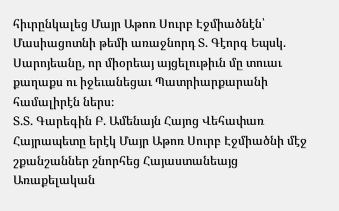հիւրընկալեց Մայր Աթոռ Սուրբ Էջմիածնէն՝ Մասիացոտնի թեմի առաջնորդ Տ. Գէորգ Եպսկ. Սարոյեանը, որ միօրեայ այցելութիւն մը տուաւ քաղաքս ու իջեւանեցաւ Պատրիարքարանի համալիրէն ներս։
Տ.Տ. Գարեգին Բ. Ամենայն Հայոց Վեհափառ Հայրապետը երէկ Մայր Աթոռ Սուրբ Էջմիածնի մէջ շքանշաններ շնորհեց Հայաստանեայց Առաքելական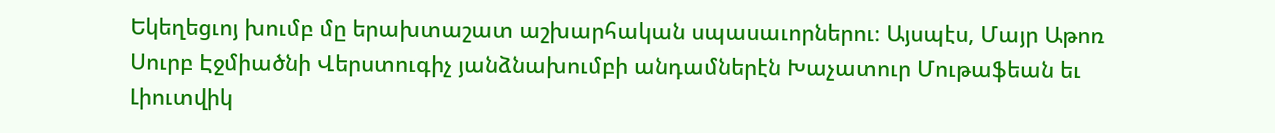Եկեղեցւոյ խումբ մը երախտաշատ աշխարհական սպասաւորներու։ Այսպէս, Մայր Աթոռ Սուրբ Էջմիածնի Վերստուգիչ յանձնախումբի անդամներէն Խաչատուր Մութաֆեան եւ Լիուտվիկ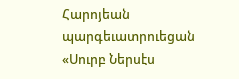Հարոյեան պարգեւատրուեցան «Սուրբ Ներսէս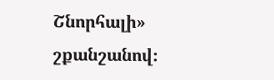Շնորհալի» շքանշանով։